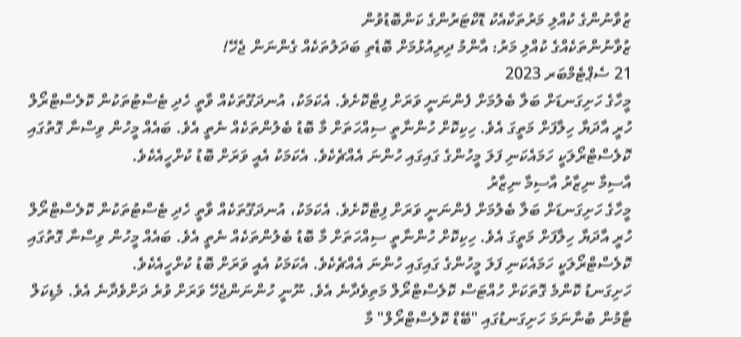ޒުވާނުންގެ ކުއްލި މަރުތަކާއެކު ޑޮކްޓަރުންގެ ކަންބޮޑުވުން
ޒުވާނުންތަކެއްގެ ކުއްލި މަރު: އާންމު ދިރިއުޅުމަށް ބޮޑެތި ބަދަލުތަކެއް ގެންނަން ޖެހޭ!
21 ސެޕްޓެމްބަރ 2023
މީހާގެ ހަށިގަނޑަށް ބަލާ ބެލުމަށް ފެންނަނީ ވަރަށް ފިޓްކޮށެވެ. އެކަމަކު، އުނދަގޫތަކެއް ވާތީ ހެދި ޓެސްޓުތަކުން ކޮލެސްޓްރޯލް ހުރީ އާދަޔާ ހިލާފަށް މަތީގަ އެވެ. ހިކިކޮށް ހުންނާތީ ސިއްހަތަށް މާ ބޮޑު ބެލުންތަކެއް ނެތީ އެވެ. ބައެއް މީހުން ވިސްނާ ގޮތުގައި ކޮލެސްޓްރޯލަކީ ހަމައެކަނި ފަލަ މީހުންގެ ގައިގައި ހުންނަ އެއްޗެކެވެ. އެކަމަކު އެއީ ވަރަށް ބޮޑު ކުށްހީއެކެވެ.
އާސިމާ ނިޒާރު އާސިމާ ނިޒާރު
މީހާގެ ހަށިގަނޑަށް ބަލާ ބެލުމަށް ފެންނަނީ ވަރަށް ފިޓްކޮށެވެ. އެކަމަކު، އުނދަގޫތަކެއް ވާތީ ހެދި ޓެސްޓުތަކުން ކޮލެސްޓްރޯލް ހުރީ އާދަޔާ ހިލާފަށް މަތީގަ އެވެ. ހިކިކޮށް ހުންނާތީ ސިއްހަތަށް މާ ބޮޑު ބެލުންތަކެއް ނެތީ އެވެ. ބައެއް މީހުން ވިސްނާ ގޮތުގައި ކޮލެސްޓްރޯލަކީ ހަމައެކަނި ފަލަ މީހުންގެ ގައިގައި ހުންނަ އެއްޗެކެވެ. އެކަމަކު އެއީ ވަރަށް ބޮޑު ކުށްހީއެކެވެ.
ހަށިގަނޑު ކޮންމެ ގޮތަކަށް ހުއްޓަސް ކޮލެސްޓްރޯލް މަތިވެދާނެ އެވެ. ނޫނީ ހުންނަންޖެހޭ ވަރަށް ވުރެ ދަށްވެދާނެ އެވެ. މެޑިކަލް ޓާމުން ބުނާނަމަ ހަށިގަނޑުގައި "ބޭޑް ކޮލެސްޓްރޯލް" މާ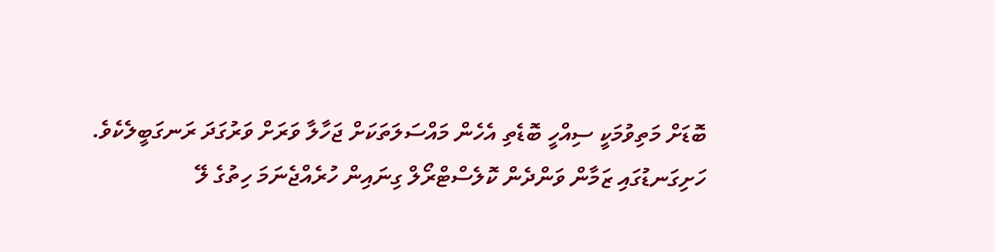ބޮޑަށް މަތިވުމަކީ ސިއްހީ ބޮޑެތި އެހެން މައްސަލަތަކަށް ޖަހާލާ ވަރަށް ވަރުގަދަ ރަނގަބީލެކެވެ.
ހަށިގަނޑުގައި ޒަމާން ވަންދެން ކޮލެސްޓްރޯލް ގިނައިން ހުރެއްޖެނަމަ ހިތުގެ ލޭ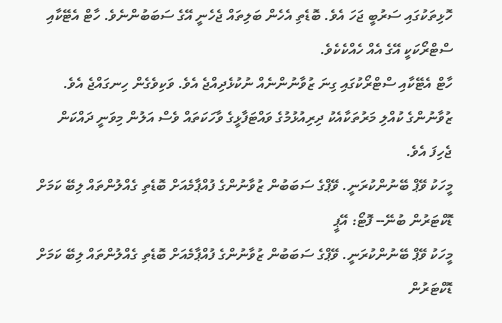ހޮޅިތަކުގައި ސަރުބީ ޖަހަ އެވެ. ބޮޑެތި އެހެން ބަލިތައް ޖެހެނީ އޭގެ ސަބަބުންނެވެ. ހާޓް އެޓޭކާއި ސްޓްރޯކަކީ އޭގެ އެއް ހެއްކެކެވެ.
ހާޓް އެޓޭކާއި ސްޓްރޯކުގައި ގިނަ ޒުވާނުންނެއް ނުކުޅެދިއްޖެ އެވެ. ވަކިވެގެން ހިނގައްޖެ އެވެ.
ޒުވާނުންގެ ކުއްލި މަރުތަކާއެކު ދިރިއުޅުމުގެ ވައްޓަފާޅީގެ ވާހަކަތައް ވެސް އަލުން މިވަނީ ދައްކަން ޖެހިފަ އެވެ.
މީހަކު ވޭޕް ބޭނުންކުރަނީ. ވޭޕްގެ ސަބަބުން ޒުވާނުންގެ ފުއްޕާމެއަށް ބޮޑެތި ގެއްލުންތައް ލިބޭ ކަމަށް ޑޮކްޓަރުން ބުނޭ-- ފޮޓޯ: އޭޕީ
މީހަކު ވޭޕް ބޭނުންކުރަނީ. ވޭޕްގެ ސަބަބުން ޒުވާނުންގެ ފުއްޕާމެއަށް ބޮޑެތި ގެއްލުންތައް ލިބޭ ކަމަށް ޑޮކްޓަރުން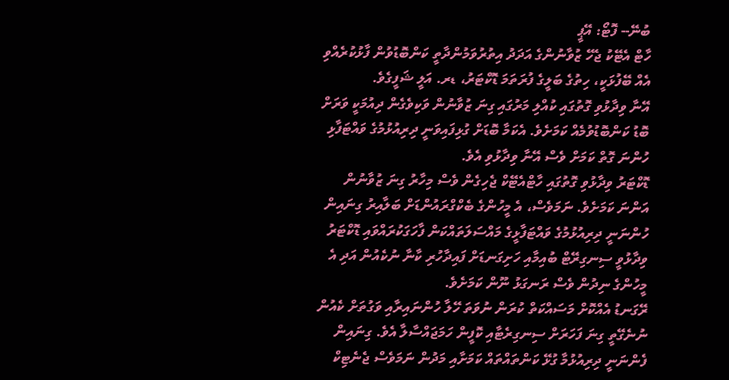ބުނޭ-- ފޮޓޯ: އޭޕީ
ހާޓް އެޓޭކު ޖެހޭ ޒުވާނުންގެ އަދަދު އިތުރުވަމުންދާތީ ކަންބޮޑުވުން ފާޅުކުރެއްވި އެއް ބޭފުޅަކީ، ހިތުގެ ބަލީގެ ފުރަތަމަ ޑޮކްޓަރު، ޑރ. އަލީ ޝަފީގެވެ.
އޭނާ ވިދާޅުވި ގޮތުގައި ކުއްލި މަރުގައި ގިނަ ޒުވާނުން ވަކިވެގެން ދިއުމަކީ ވަރަށް ބޮޑު ކަންބޮޑުވުމެއް ކަމަށެވެ. އެކަމާ ބޮޑަށް ގުޅިފައިވަނީ ދިރިއުޅުމުގެ ވައްޓަފާޅި ހުންނަ ގޮތް ކަމަށް ވެސް އޭނާ ވިދާޅުވި އެވެ.
ޑޮކްޓަރު ވިދާޅުވި ގޮތުގައި ހާޓްއެޓޭކް ޖެހިގެން ވެސް މިހާރު ގިނަ ޒުވާނުން އަންނަ ކަމަށެވެ. ނަމަވެސް، އެ މީހުންގެ ބެކްގްރައުންޑަށް ބަލާއިރު ގިނައިން ހުންނަނީ ދިރިއުޅުމުގެ ވައްޓަފާޅީގެ މައްސަލަތައްކަން ފާހަގަކުރައްވައި ޑޮކްޓަރު ވިދާޅުވީ ސިނގިރޭޓް ބުއިމާއި ހަށިގަނޑަށް ފައިދާހުރި ކާނާ ނުކެއުން އަދި އެ މީހުންގެ ނިދުން ވެސް ރަނގަޅު ނޫން ކަމަށެވެ.
ރޭގަނޑު އެއްކޮށް މަސައްކަތް ކުރަން ނުވަތަ ހޭލާ ހުންނައިރާއި ވަގުތަށް ކެއުން ނުނެގޭތީ ގިނަ ފަހަރަށް ސިނގިރެޓާއި ކޮފީން ހަމަޖައްސާލާ އެވެ. ގިނައިން ފެންނަނީ ދިރިއުޅުމާ ގުޅޭ ކަންތައްތައް ކަމަށާއި މަދުން ނަމަވެސް ޖެނެޓިކް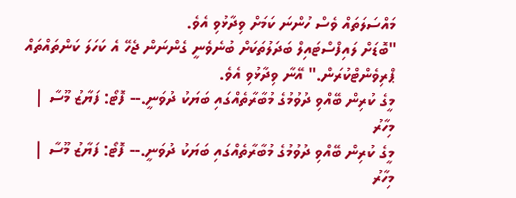މައްސަލަތައް ވެސް ހުންނަ ކަމަށް ވިދާޅުވި އެވެ.
"ބޮޑަށް ލައިފްސްޓައިލް ބަދަލުތަކަށް ބުނެވެނީ ގެންނަން ޖެހޭ އެ ކަހަލަ ކަންތައްތައް ޕްރިވެންޓްކުރަން." އޭނާ ވިދާޅުވި އެވެ.
މީގެ ކުރިން ބޭއްވި ދުވުމުގެ މުބާރާތެއްގައި ބަޔަކު ދުވަނީ.-- ފޮޓޯ: ފަޔާޒު މޫސާ | މިހާރު
މީގެ ކުރިން ބޭއްވި ދުވުމުގެ މުބާރާތެއްގައި ބަޔަކު ދުވަނީ.-- ފޮޓޯ: ފަޔާޒު މޫސާ | މިހާރު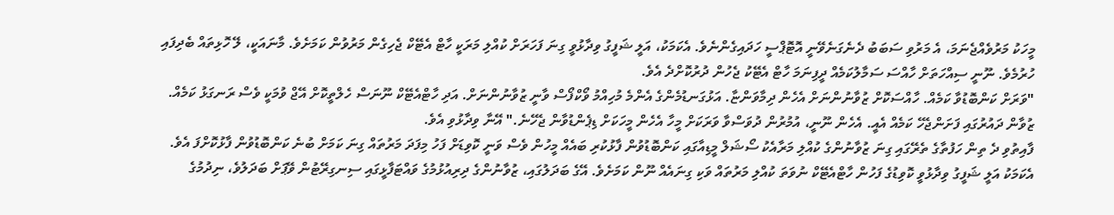މީހަކު މަރުވެއްޖެނަމަ، އެ މަރުވި ސަބަބު ދެނެގަނެވޭނީ އޮޓޮޕްސީ ހަދައިގެންނެވެ. އެކަމަކު، އަލީ ޝަފީގު ވިދާޅުވީ ގިނަ ފަހަރަށް ކުއްލި މަރަކީ ހާޓް އެޓޭކް ޖެހިގެން މަރުވުން ކަމަށެވެ. މާނައަކީ، ލޭ ހޮޅިތައް ބެދިފައި ހުރުމެވެ. ނޫނީ ސިއްހަތަށް ހާއްސަ ސަމާލުކަމެއް ދީފިނަމަ ހާޓް އެޓޭކު ޖެހުން ދުރުކޮށްދެ އެވެ.
"ވަރަށް ކަންބޮޑުވާ ކަމެއް. ހާއްސަކޮށް ޒުވާނުންނަށް އެހެން ދިމާވަންޏާ. އަޅުގަނޑުމެންގެ އެންމެ މުހިއްމު ވޯކްފޯސް ވާނީ ޒުވާނުންނަށް. އަދި ހާޓްއެޓޭކް ނޫނަސް ހެލްތީކޮށް އޭޖް ވުމަކީ ވެސް ރަނގަޅު ކަމެއް. ޒުވާން ދައުރުގައި ފަށަންޖެހޭ ކަމެއް އެއީ. އެހެން ނޫނީ، އުމުރުން ދުވަސްވާ ވަރަކަށް މީހާ އެހެން މީހަކަށް ޑިޕެންޑުވާން ޖެހޭނެ." އޭނާ ވިދާޅުވި އެވެ.
ފާއިތުވި ދެ ތިން ހަފުތާގެ ތެރޭގައި ގިނަ ޒުވާނުންގެ ކުއްލި މަރާއެކު ސޯޝަލް މީޑިއާގައި ކަންބޮޑުވުން ފާޅުކުރި ބައެއް މީހުން ވެސް ވަނީ ކޮވިޑަށް ފަހު މިފަދަ މަރުތައް ގިނަ ކަމަށް ބުނެ ކަންބޮޑުވުން ފާޅުކޮށްފަ އެވެ.
އެކަމަކު އަލީ ޝަފީގު ވިދާޅުވީ ކޮވިޑުގެ ފަހުން ހާޓްއެޓޭކް ނުވަތަ ކުއްލި މަރުތައް ވަކި ގިނައެއް ނޫން ކަމަށެވެ. އޭގެ ބަދަލުގައި، ޒުވާނުންގެ ދިރިއުޅުމުގެ ވައްޓަފާޅީގައި ސިނގިރޭޓުން ވޭޕަށް ބަދަލުވެ، ނިދުމުގެ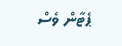ޕެޓާން ވެސް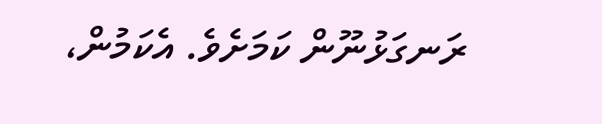ރަނގަޅުނޫން ކަމަށެވެ. އެކަމުން،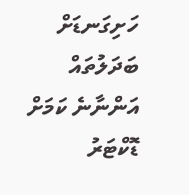ހަށިގަނޑަށް ބަދަލުތައް އަންނާނެ ކަމަށް ޑޮކްޓަރު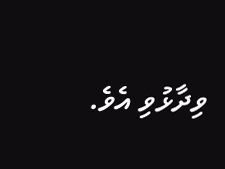ވިދާޅުވި އެވެ.